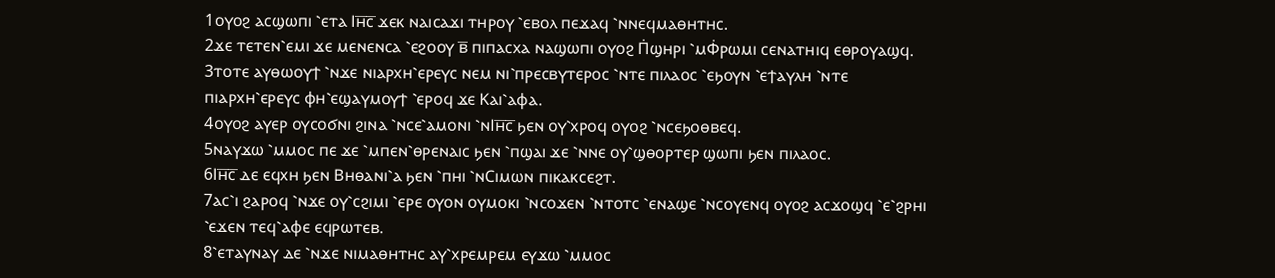1ⲟⲩⲟϩ ⲁⲥϣⲱⲡⲓ ⳿ⲉⲧⲁ Ⲓⲏ̅ⲥ̅ ϫⲉⲕ ⲛⲁⲓⲥⲁϫⲓ ⲧⲏⲣⲟⲩ ⳿ⲉⲃⲟⲗ ⲡⲉϫⲁϥ ⳿ⲛⲛⲉϥⲙⲁⲑⲏⲧⲏⲥ.
2ϫⲉ ⲧⲉⲧⲉⲛ⳿ⲉⲙⲓ ϫⲉ ⲙⲉⲛⲉⲛⲥⲁ ⳿ⲉϩⲟⲟⲩ ⲃ̅ ⲡⲓⲡⲁⲥⲭⲁ ⲛⲁϣⲱⲡⲓ ⲟⲩⲟϩ Ⲡ̇ϣⲏⲣⲓ ⳿ⲙⲪ̇ⲣⲱⲙⲓ ⲥⲉⲛⲁⲧⲏⲓϥ ⲉⲑⲣⲟⲩⲁϣϥ.
3ⲧⲟⲧⲉ ⲁⲩⲑⲱⲟⲩϯ ⳿ⲛϫⲉ ⲛⲓⲁⲣⲭⲏ⳿ⲉⲣⲉⲩⲥ ⲛⲉⲙ ⲛⲓ⳿ⲡⲣⲉⲥⲃⲩⲧⲉⲣⲟⲥ ⳿ⲛⲧⲉ ⲡⲓⲗⲁⲟⲥ ⳿ⲉϧⲟⲩⲛ ⳿ⲉϯⲁⲩⲗⲏ ⳿ⲛⲧⲉ ⲡⲓⲁⲣⲭⲏ⳿ⲉⲣⲉⲩⲥ ⲫⲏ⳿ⲉϣⲁⲩⲙⲟⲩϯ ⳿ⲉⲣⲟϥ ϫⲉ Ⲕⲁⲓ⳿ⲁⲫⲁ.
4ⲟⲩⲟϩ ⲁⲩⲉⲣ ⲟⲩⲥⲟϭⲛⲓ ϩⲓⲛⲁ ⳿ⲛⲥⲉ⳿ⲁⲙⲟⲛⲓ ⳿ⲛⲒⲏ̅ⲥ̅ ϧⲉⲛ ⲟⲩ⳿ⲭⲣⲟϥ ⲟⲩⲟϩ ⳿ⲛⲥⲉϧⲟⲑⲃⲉϥ.
5ⲛⲁⲩϫⲱ ⳿ⲙⲙⲟⲥ ⲡⲉ ϫⲉ ⳿ⲙⲡⲉⲛ⳿ⲑⲣⲉⲛⲁⲓⲥ ϧⲉⲛ ⳿ⲡϣⲁⲓ ϫⲉ ⳿ⲛⲛⲉ ⲟⲩ⳿ϣⲑⲟⲣⲧⲉⲣ ϣⲱⲡⲓ ϧⲉⲛ ⲡⲓⲗⲁⲟⲥ.
6Ⲓⲏ̅ⲥ̅ ⲇⲉ ⲉϥⲭⲏ ϧⲉⲛ Ⲃⲏⲑⲁⲛⲓ⳿ⲁ ϧⲉⲛ ⳿ⲡⲏⲓ ⳿ⲛⲤⲓⲙⲱⲛ ⲡⲓⲕⲁⲕⲥⲉϩⲧ.
7ⲁⲥ⳿ⲓ ϩⲁⲣⲟϥ ⳿ⲛϫⲉ ⲟⲩ⳿ⲥϩⲓⲙⲓ ⳿ⲉⲣⲉ ⲟⲩⲟⲛ ⲟⲩⲙⲟⲕⲓ ⳿ⲛⲥⲟϫⲉⲛ ⳿ⲛⲧⲟⲧⲥ ⳿ⲉⲛⲁϣⲉ ⳿ⲛⲥⲟⲩⲉⲛϥ ⲟⲩⲟϩ ⲁⲥϫⲟϣϥ ⳿ⲉ⳿ϩⲣⲏⲓ ⳿ⲉϫⲉⲛ ⲧⲉϥ⳿ⲁⲫⲉ ⲉϥⲣⲱⲧⲉⲃ.
8⳿ⲉⲧⲁⲩⲛⲁⲩ ⲇⲉ ⳿ⲛϫⲉ ⲛⲓⲙⲁⲑⲏⲧⲏⲥ ⲁⲩ⳿ⲭⲣⲉⲙⲣⲉⲙ ⲉⲩϫⲱ ⳿ⲙⲙⲟⲥ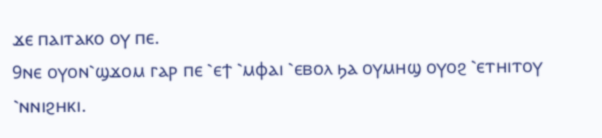ϫⲉ ⲡⲁⲓⲧⲁⲕⲟ ⲟⲩ ⲡⲉ.
9ⲛⲉ ⲟⲩⲟⲛ⳿ϣϫⲟⲙ ⲅⲁⲣ ⲡⲉ ⳿ⲉϯ ⳿ⲙⲫⲁⲓ ⳿ⲉⲃⲟⲗ ϧⲁ ⲟⲩⲙⲏϣ ⲟⲩⲟϩ ⳿ⲉⲧⲏⲓⲧⲟⲩ ⳿ⲛⲛⲓϩⲏⲕⲓ.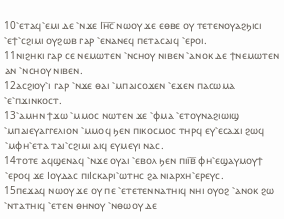10⳿ⲉⲧⲁϥ⳿ⲉⲙⲓ ⲇⲉ ⳿ⲛϫⲉ Ⲓⲏ̅ⲥ̅ ⲛⲱⲟⲩ ϫⲉ ⲉⲑⲃⲉ ⲟⲩ ⲧⲉⲧⲉⲛⲟⲩⲁϩϧⲓⲥⲓ ⳿ⲉϯ⳿ⲥϩⲓⲙⲓ ⲟⲩϩⲱⲃ ⲅⲁⲣ ⳿ⲉⲛⲁⲛⲉϥ ⲡⲉⲧⲁⲥⲁⲓϥ ⳿ⲉⲣⲟⲓ.
11ⲛⲓϩⲏⲕⲓ ⲅⲁⲣ ⲥⲉ ⲛⲉⲙⲱⲧⲉⲛ ⳿ⲛⲥⲏⲟⲩ ⲛⲓⲃⲉⲛ ⳿ⲁⲛⲟⲕ ⲇⲉ ϯⲛⲉⲙⲱⲧⲉⲛ ⲁⲛ ⳿ⲛⲥⲏⲟⲩ ⲛⲓⲃⲉⲛ.
12ⲁⲥϩⲓⲟⲩ⳿ⲓ ⲅⲁⲣ ⳿ⲛϫⲉ ⲑⲁⲓ ⳿ⲙⲡⲁⲓⲥⲟϫⲉⲛ ⳿ⲉϫⲉⲛ ⲡⲁⲥⲱⲙⲁ ⳿ⲉ⳿ⲡϫⲓⲛⲕⲟⲥⲧ.
13⳿ⲁⲙⲏⲛ ϯϫⲱ ⳿ⲙⲙⲟⲥ ⲛⲱⲧⲉⲛ ϫⲉ ⳿ⲫⲙⲁ ⳿ⲉⲧⲟⲩⲛⲁϩⲓⲱⲓϣ ⳿ⲙⲡⲁⲓⲉⲩⲁⲅⲅⲉⲗⲓⲟⲛ ⳿ⲙⲙⲟϥ ϧⲉⲛ ⲡⲓⲕⲟⲥⲙⲟⲥ ⲧⲏⲣϥ ⲉⲩ⳿ⲉⲥⲁϫⲓ ϩⲱϥ ⳿ⲙⲫⲏ⳿ⲉⲧⲁ ⲧⲁⲓ⳿ⲥϩⲓⲙⲓ ⲁⲓϥ ⲉⲩⲙⲉⲩⲓ ⲛⲁⲥ.
14ⲧⲟⲧⲉ ⲁϥϣⲉⲛⲁϥ ⳿ⲛϫⲉ ⲟⲩⲁⲓ ⳿ⲉⲃⲟⲗ ϧⲉⲛ ⲡⲓⲓ̅ⲃ̅ ⲫⲏ⳿ⲉϣⲁⲩⲙⲟⲩϯ ⳿ⲉⲣⲟϥ ϫⲉ Ⲓⲟⲩⲇⲁⲥ ⲡⲓⲒⲥⲕⲁⲣⲓ⳿ⲱⲧⲏⲥ ϩⲁ ⲛⲓⲁⲣⲭⲏ⳿ⲉⲣⲉⲩⲥ.
15ⲡⲉϫⲁϥ ⲛⲱⲟⲩ ϫⲉ ⲟⲩ ⲡⲉ ⳿ⲉⲧⲉⲧⲉⲛⲛⲁⲧⲏⲓϥ ⲛⲏⲓ ⲟⲩⲟϩ ⳿ⲁⲛⲟⲕ ϩⲱ ⳿ⲛⲧⲁⲧⲏⲓϥ ⳿ⲉⲧⲉⲛ ⲑⲏⲛⲟⲩ ⳿ⲛⲑⲱⲟⲩ ⲇⲉ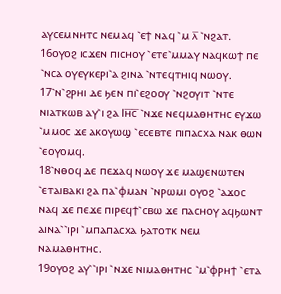ⲁⲩⲥⲉⲙⲛⲏⲧⲥ ⲛⲉⲙⲁϥ ⳿ⲉϯ ⲛⲁϥ ⳿ⲙ ⲗ̅ ⳿ⲛϩⲁⲧ.
16ⲟⲩⲟϩ ⲓⲥϫⲉⲛ ⲡⲓⲥⲏⲟⲩ ⳿ⲉⲧⲉ⳿ⲙⲙⲁⲩ ⲛⲁϥⲕⲱϯ ⲡⲉ ⳿ⲛⲥⲁ ⲟⲩⲉⲩⲕⲉⲣⲓ⳿ⲁ ϩⲓⲛⲁ ⳿ⲛⲧⲉϥⲧⲏⲓϥ ⲛⲱⲟⲩ.
17⳿ⲛ⳿ϩⲣⲏⲓ ⲇⲉ ϧⲉⲛ ⲡⲓ⳿ⲉϩⲟⲟⲩ ⳿ⲛϩⲟⲩⲓⲧ ⳿ⲛⲧⲉ ⲛⲓⲁⲧⲕⲱⲃ ⲁⲩ⳿ⲓ ϩⲁ Ⲓⲏ̅ⲥ̅ ⳿ⲛϫⲉ ⲛⲉϥⲙⲁⲑⲏⲧⲏⲥ ⲉⲩϫⲱ ⳿ⲙⲙⲟⲥ ϫⲉ ⲁⲕⲟⲩⲱϣ ⳿ⲉⲥⲉⲃⲧⲉ ⲡⲓⲡⲁⲥⲭⲁ ⲛⲁⲕ ⲑⲱⲛ ⳿ⲉⲟⲩⲟⲙϥ.
18⳿ⲛⲑⲟϥ ⲇⲉ ⲡⲉϫⲁϥ ⲛⲱⲟⲩ ϫⲉ ⲙⲁϣⲉⲛⲱⲧⲉⲛ ⳿ⲉⲧⲁⲓⲃⲁⲕⲓ ϩⲁ ⲡⲁ⳿ⲫⲙⲁⲛ ⳿ⲛⲣⲱⲙⲓ ⲟⲩⲟϩ ⳿ⲁϫⲟⲥ ⲛⲁϥ ϫⲉ ⲡⲉϫⲉ ⲡⲓⲣⲉϥϯ⳿ⲥⲃⲱ ϫⲉ ⲡⲁⲥⲏⲟⲩ ⲁϥϧⲱⲛⲧ ⲁⲓⲛⲁ⳿⳿ⲓⲣⲓ ⳿ⲙⲡⲁⲡⲁⲥⲭⲁ ϧⲁⲧⲟⲧⲕ ⲛⲉⲙ ⲛⲁⲙⲁⲑⲏⲧⲏⲥ.
19ⲟⲩⲟϩ ⲁⲩ⳿⳿ⲓⲣⲓ ⳿ⲛϫⲉ ⲛⲓⲙⲁⲑⲏⲧⲏⲥ ⳿ⲙ⳿ⲫⲣⲏϯ ⳿ⲉⲧⲁ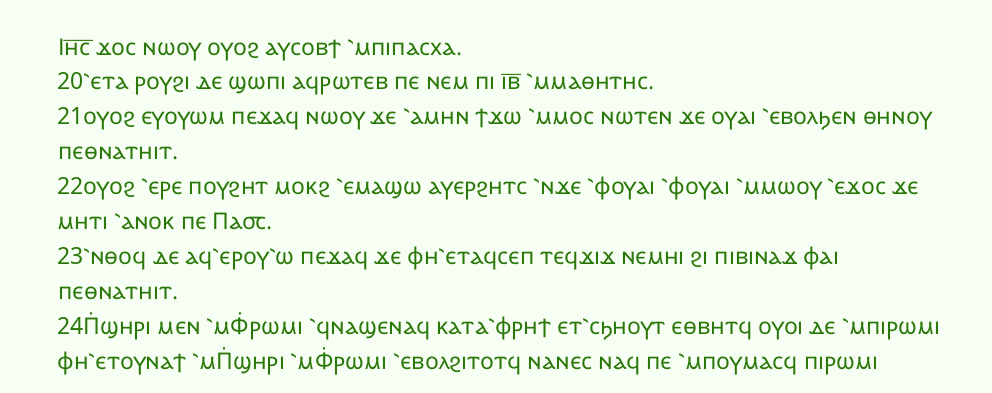Ⲓⲏ̅ⲥ̅ ϫⲟⲥ ⲛⲱⲟⲩ ⲟⲩⲟϩ ⲁⲩⲥⲟⲃϯ ⳿ⲙⲡⲓⲡⲁⲥⲭⲁ.
20⳿ⲉⲧⲁ ⲣⲟⲩϩⲓ ⲇⲉ ϣⲱⲡⲓ ⲁϥⲣⲱⲧⲉⲃ ⲡⲉ ⲛⲉⲙ ⲡⲓ ⲓ̅ⲃ̅ ⳿ⲙⲙⲁⲑⲏⲧⲏⲥ.
21ⲟⲩⲟϩ ⲉⲩⲟⲩⲱⲙ ⲡⲉϫⲁϥ ⲛⲱⲟⲩ ϫⲉ ⳿ⲁⲙⲏⲛ ϯϫⲱ ⳿ⲙⲙⲟⲥ ⲛⲱⲧⲉⲛ ϫⲉ ⲟⲩⲁⲓ ⳿ⲉⲃⲟⲗϧⲉⲛ ⲑⲏⲛⲟⲩ ⲡⲉⲑⲛⲁⲧⲏⲓⲧ.
22ⲟⲩⲟϩ ⳿ⲉⲣⲉ ⲡⲟⲩϩⲏⲧ ⲙⲟⲕϩ ⳿ⲉⲙⲁϣⲱ ⲁⲩⲉⲣϩⲏⲧⲥ ⳿ⲛϫⲉ ⳿ⲫⲟⲩⲁⲓ ⳿ⲫⲟⲩⲁⲓ ⳿ⲙⲙⲱⲟⲩ ⳿ⲉϫⲟⲥ ϫⲉ ⲙⲏⲧⲓ ⳿ⲁⲛⲟⲕ ⲡⲉ Ⲡⲁ⳪.
23⳿ⲛⲑⲟϥ ⲇⲉ ⲁϥ⳿ⲉⲣⲟⲩ⳿ⲱ ⲡⲉϫⲁϥ ϫⲉ ⲫⲏ⳿ⲉⲧⲁϥⲥⲉⲡ ⲧⲉϥϫⲓϫ ⲛⲉⲙⲏⲓ ϩⲓ ⲡⲓⲃⲓⲛⲁϫ ⲫⲁⲓ ⲡⲉⲑⲛⲁⲧⲏⲓⲧ.
24Ⲡ̇ϣⲏⲣⲓ ⲙⲉⲛ ⳿ⲙⲪ̇ⲣⲱⲙⲓ ⳿ϥⲛⲁϣⲉⲛⲁϥ ⲕⲁⲧⲁ⳿ⲫⲣⲏϯ ⲉⲧ⳿ⲥϧⲏⲟⲩⲧ ⲉⲑⲃⲏⲧϥ ⲟⲩⲟⲓ ⲇⲉ ⳿ⲙⲡⲓⲣⲱⲙⲓ ⲫⲏ⳿ⲉⲧⲟⲩⲛⲁϯ ⳿ⲙⲠ̇ϣⲏⲣⲓ ⳿ⲙⲪ̇ⲣⲱⲙⲓ ⳿ⲉⲃⲟⲗϩⲓⲧⲟⲧϥ ⲛⲁⲛⲉⲥ ⲛⲁϥ ⲡⲉ ⳿ⲙⲡⲟⲩⲙⲁⲥϥ ⲡⲓⲣⲱⲙⲓ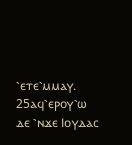⳿ⲉⲧⲉ⳿ⲙⲙⲁⲩ.
25ⲁϥ⳿ⲉⲣⲟⲩ⳿ⲱ ⲇⲉ ⳿ⲛϫⲉ Ⲓⲟⲩⲇⲁⲥ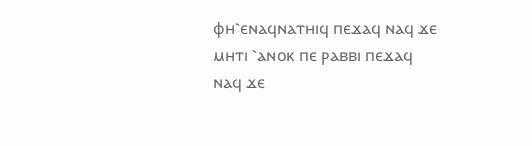ⲫⲏ⳿ⲉⲛⲁϥⲛⲁⲧⲏⲓϥ ⲡⲉϫⲁϥ ⲛⲁϥ ϫⲉ ⲙⲏⲧⲓ ⳿ⲁⲛⲟⲕ ⲡⲉ ⲣⲁⲃⲃⲓ ⲡⲉϫⲁϥ ⲛⲁϥ ϫⲉ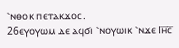⳿ⲛⲑⲟⲕ ⲡⲉⲧⲁⲕϫⲟⲥ.
26ⲉⲩⲟⲩⲱⲙ ⲇⲉ ⲁϥϭⲓ ⳿ⲛⲟⲩⲱⲓⲕ ⳿ⲛϫⲉ Ⲓⲏ̅ⲥ̅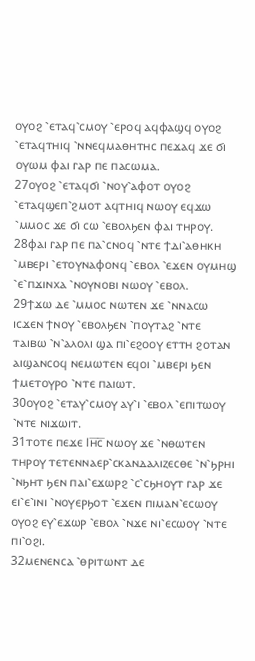ⲟⲩⲟϩ ⳿ⲉⲧⲁϥ⳿ⲥⲙⲟⲩ ⳿ⲉⲣⲟϥ ⲁϥⲫⲁϣϥ ⲟⲩⲟϩ ⳿ⲉⲧⲁϥⲧⲏⲓϥ ⳿ⲛⲛⲉϥⲙⲁⲑⲏⲧⲏⲥ ⲡⲉϫⲁϥ ϫⲉ ϭⲓ ⲟⲩⲱⲙ ⲫⲁⲓ ⲅⲁⲣ ⲡⲉ ⲡⲁⲥⲱⲙⲁ.
27ⲟⲩⲟϩ ⳿ⲉⲧⲁϥϭⲓ ⳿ⲛⲟⲩ⳿ⲁⲫⲟⲧ ⲟⲩⲟϩ ⳿ⲉⲧⲁϥϣⲉⲡ⳿ϩⲙⲟⲧ ⲁϥⲧⲏⲓϥ ⲛⲱⲟⲩ ⲉϥϫⲱ ⳿ⲙⲙⲟⲥ ϫⲉ ϭⲓ ⲥⲱ ⳿ⲉⲃⲟⲗϧⲉⲛ ⲫⲁⲓ ⲧⲏⲣⲟⲩ.
28ⲫⲁⲓ ⲅⲁⲣ ⲡⲉ ⲡⲁ⳿ⲥⲛⲟϥ ⳿ⲛⲧⲉ ϯⲇⲓ⳿ⲁⲑⲏⲕⲏ ⳿ⲙⲃⲉⲣⲓ ⳿ⲉⲧⲟⲩⲛⲁⲫⲟⲛϥ ⳿ⲉⲃⲟⲗ ⳿ⲉϫⲉⲛ ⲟⲩⲙⲏϣ ⳿ⲉ⳿ⲡϫⲓⲛⲭⲁ ⳿ⲛⲟⲩⲛⲟⲃⲓ ⲛⲱⲟⲩ ⳿ⲉⲃⲟⲗ.
29ϯϫⲱ ⲇⲉ ⳿ⲙⲙⲟⲥ ⲛⲱⲧⲉⲛ ϫⲉ ⳿ⲛⲛⲁⲥⲱ ⲓⲥϫⲉⲛ ϯⲛⲟⲩ ⳿ⲉⲃⲟⲗϧⲉⲛ ⳿ⲡⲟⲩⲧⲁϩ ⳿ⲛⲧⲉ ⲧⲁⲓⲃⲱ ⳿ⲛ⳿ⲁⲗⲟⲗⲓ ϣⲁ ⲡⲓ⳿ⲉϩⲟⲟⲩ ⲉⲧⲧⲏ ϩⲟⲧⲁⲛ ⲁⲓϣⲁⲛⲥⲟϥ ⲛⲉⲙⲱⲧⲉⲛ ⲉϥⲟⲓ ⳿ⲙⲃⲉⲣⲓ ϧⲉⲛ ϯⲙⲉⲧⲟⲩⲣⲟ ⳿ⲛⲧⲉ ⲡⲁⲓⲱⲧ.
30ⲟⲩⲟϩ ⳿ⲉⲧⲁⲩ⳿ⲥⲙⲟⲩ ⲁⲩ⳿ⲓ ⳿ⲉⲃⲟⲗ ⳿ⲉⲡⲓⲧⲱⲟⲩ ⳿ⲛⲧⲉ ⲛⲓϫⲱⲓⲧ.
31ⲧⲟⲧⲉ ⲡⲉϫⲉ Ⲓⲏ̅ⲥ̅ ⲛⲱⲟⲩ ϫⲉ ⳿ⲛⲑⲱⲧⲉⲛ ⲧⲏⲣⲟⲩ ⲧⲉⲧⲉⲛⲛⲁⲉⲣ⳿ⲥⲕⲁⲛⲇⲁⲗⲓⲍⲉⲥⲑⲉ ⳿ⲛ⳿ϧⲣⲏⲓ ⳿ⲛϧⲏⲧ ϧⲉⲛ ⲡⲁⲓ⳿ⲉϫⲱⲣϩ ⳿ⲥ⳿ⲥϧⲏⲟⲩⲧ ⲅⲁⲣ ϫⲉ ⲉⲓ⳿ⲉ⳿ⲓⲛⲓ ⳿ⲛⲟⲩⲉⲣϧⲟⲧ ⳿ⲉϫⲉⲛ ⲡⲓⲙⲁⲛ⳿ⲉⲥⲱⲟⲩ ⲟⲩⲟϩ ⲉⲩ⳿ⲉϫⲱⲣ ⳿ⲉⲃⲟⲗ ⳿ⲛϫⲉ ⲛⲓ⳿ⲉⲥⲱⲟⲩ ⳿ⲛⲧⲉ ⲡⲓ⳿ⲟϩⲓ.
32ⲙⲉⲛⲉⲛⲥⲁ ⳿ⲑⲣⲓⲧⲱⲛⲧ ⲇⲉ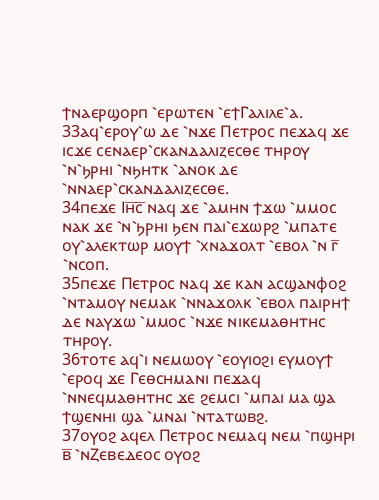ϯⲛⲁⲉⲣϣⲟⲣⲡ ⳿ⲉⲣⲱⲧⲉⲛ ⳿ⲉϯⲄⲁⲗⲓⲗⲉ⳿ⲁ.
33ⲁϥ⳿ⲉⲣⲟⲩ⳿ⲱ ⲇⲉ ⳿ⲛϫⲉ Ⲡⲉⲧⲣⲟⲥ ⲡⲉϫⲁϥ ϫⲉ ⲓⲥϫⲉ ⲥⲉⲛⲁⲉⲣ⳿ⲥⲕⲁⲛⲇⲁⲗⲓⲍⲉⲥⲑⲉ ⲧⲏⲣⲟⲩ ⳿ⲛ⳿ϧⲣⲏⲓ ⳿ⲛϧⲏⲧⲕ ⳿ⲁⲛⲟⲕ ⲇⲉ ⳿ⲛⲛⲁⲉⲣ⳿ⲥⲕⲁⲛⲇⲁⲗⲓⲍⲉⲥⲑⲉ.
34ⲡⲉϫⲉ Ⲓⲏ̅ⲥ̅ ⲛⲁϥ ϫⲉ ⳿ⲁⲙⲏⲛ ϯϫⲱ ⳿ⲙⲙⲟⲥ ⲛⲁⲕ ϫⲉ ⳿ⲛ⳿ϧⲣⲏⲓ ϧⲉⲛ ⲡⲁⲓ⳿ⲉϫⲱⲣϩ ⳿ⲙⲡⲁⲧⲉ ⲟⲩ⳿ⲁⲗⲉⲕⲧⲱⲣ ⲙⲟⲩϯ ⳿ⲭⲛⲁϫⲟⲗⲧ ⳿ⲉⲃⲟⲗ ⳿ⲛ ⲅ̅ ⳿ⲛⲥⲟⲡ.
35ⲡⲉϫⲉ Ⲡⲉⲧⲣⲟⲥ ⲛⲁϥ ϫⲉ ⲕⲁⲛ ⲁⲥϣⲁⲛⲫⲟϩ ⳿ⲛⲧⲁⲙⲟⲩ ⲛⲉⲙⲁⲕ ⳿ⲛⲛⲁϫⲟⲗⲕ ⳿ⲉⲃⲟⲗ ⲡⲁⲓⲣⲏϯ ⲇⲉ ⲛⲁⲩϫⲱ ⳿ⲙⲙⲟⲥ ⳿ⲛϫⲉ ⲛⲓⲕⲉⲙⲁⲑⲏⲧⲏⲥ ⲧⲏⲣⲟⲩ.
36ⲧⲟⲧⲉ ⲁϥ⳿ⲓ ⲛⲉⲙⲱⲟⲩ ⳿ⲉⲟⲩⲓⲟϩⲓ ⲉⲩⲙⲟⲩϯ ⳿ⲉⲣⲟϥ ϫⲉ Ⲅⲉⲑⲥⲏⲙⲁⲛⲓ ⲡⲉϫⲁϥ ⳿ⲛⲛⲉϥⲙⲁⲑⲏⲧⲏⲥ ϫⲉ ϩⲉⲙⲥⲓ ⳿ⲙⲡⲁⲓ ⲙⲁ ϣⲁ ϯϣⲉⲛⲏⲓ ϣⲁ ⳿ⲙⲛⲁⲓ ⳿ⲛⲧⲁⲧⲱⲃϩ.
37ⲟⲩⲟϩ ⲁϥⲉⲗ Ⲡⲉⲧⲣⲟⲥ ⲛⲉⲙⲁϥ ⲛⲉⲙ ⳿ⲡϣⲏⲣⲓ ⲃ̅ ⳿ⲛⲌⲉⲃⲉⲇⲉⲟⲥ ⲟⲩⲟϩ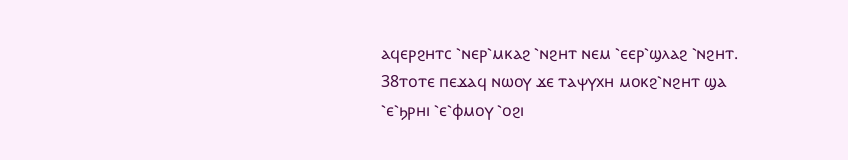ⲁϥⲉⲣϩⲏⲧⲥ ⳿ⲛⲉⲣ⳿ⲙⲕⲁϩ ⳿ⲛϩⲏⲧ ⲛⲉⲙ ⳿ⲉⲉⲣ⳿ϣⲗⲁϩ ⳿ⲛϩⲏⲧ.
38ⲧⲟⲧⲉ ⲡⲉϫⲁϥ ⲛⲱⲟⲩ ϫⲉ ⲧⲁⲯⲩⲭⲏ ⲙⲟⲕϩ⳿ⲛϩⲏⲧ ϣⲁ ⳿ⲉ⳿ϧⲣⲏⲓ ⳿ⲉ⳿ⲫⲙⲟⲩ ⳿ⲟϩⲓ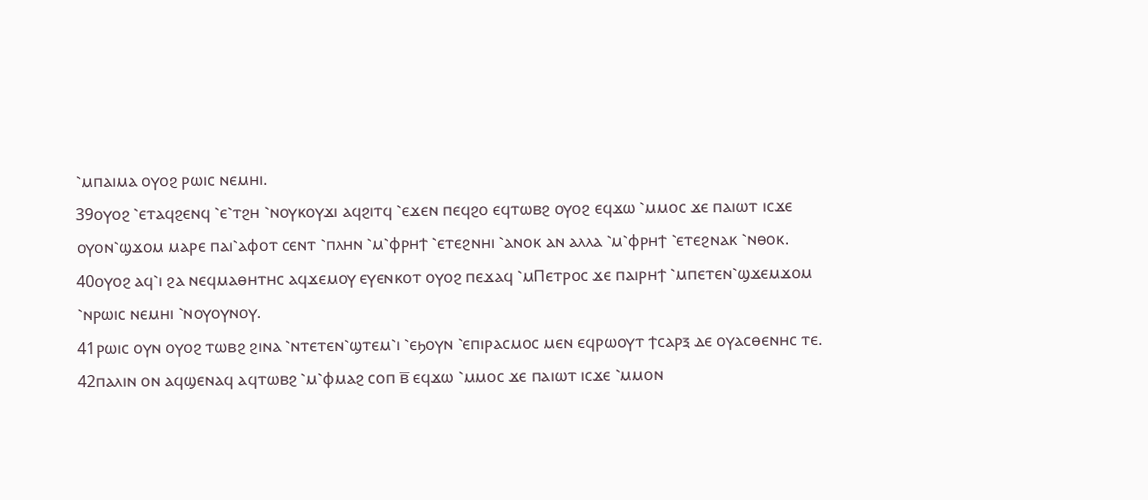⳿ⲙⲡⲁⲓⲙⲁ ⲟⲩⲟϩ ⲣⲱⲓⲥ ⲛⲉⲙⲏⲓ.
39ⲟⲩⲟϩ ⳿ⲉⲧⲁϥϩⲉⲛϥ ⳿ⲉ⳿ⲧϩⲏ ⳿ⲛⲟⲩⲕⲟⲩϫⲓ ⲁϥϩⲓⲧϥ ⳿ⲉϫⲉⲛ ⲡⲉϥϩⲟ ⲉϥⲧⲱⲃϩ ⲟⲩⲟϩ ⲉϥϫⲱ ⳿ⲙⲙⲟⲥ ϫⲉ ⲡⲁⲓⲱⲧ ⲓⲥϫⲉ ⲟⲩⲟⲛ⳿ϣϫⲟⲙ ⲙⲁⲣⲉ ⲡⲁⲓ⳿ⲁⲫⲟⲧ ⲥⲉⲛⲧ ⳿ⲡⲗⲏⲛ ⳿ⲙ⳿ⲫⲣⲏϯ ⳿ⲉⲧⲉϩⲛⲏⲓ ⳿ⲁⲛⲟⲕ ⲁⲛ ⲁⲗⲗⲁ ⳿ⲙ⳿ⲫⲣⲏϯ ⳿ⲉⲧⲉϩⲛⲁⲕ ⳿ⲛⲑⲟⲕ.
40ⲟⲩⲟϩ ⲁϥ⳿ⲓ ϩⲁ ⲛⲉϥⲙⲁⲑⲏⲧⲏⲥ ⲁϥϫⲉⲙⲟⲩ ⲉⲩⲉⲛⲕⲟⲧ ⲟⲩⲟϩ ⲡⲉϫⲁϥ ⳿ⲙⲠⲉⲧⲣⲟⲥ ϫⲉ ⲡⲁⲓⲣⲏϯ ⳿ⲙⲡⲉⲧⲉⲛ⳿ϣϫⲉⲙϫⲟⲙ ⳿ⲛⲣⲱⲓⲥ ⲛⲉⲙⲏⲓ ⳿ⲛⲟⲩⲟⲩⲛⲟⲩ.
41ⲣⲱⲓⲥ ⲟⲩⲛ ⲟⲩⲟϩ ⲧⲱⲃϩ ϩⲓⲛⲁ ⳿ⲛⲧⲉⲧⲉⲛ⳿ϣⲧⲉⲙ⳿ⲓ ⳿ⲉϧⲟⲩⲛ ⳿ⲉⲡⲓⲣⲁⲥⲙⲟⲥ ⲙⲉⲛ ⲉϥⲣⲱⲟⲩⲧ ϯⲥⲁⲣⲝ ⲇⲉ ⲟⲩⲁⲥⲑⲉⲛⲏⲥ ⲧⲉ.
42ⲡⲁⲗⲓⲛ ⲟⲛ ⲁϥϣⲉⲛⲁϥ ⲁϥⲧⲱⲃϩ ⳿ⲙ⳿ⲫⲙⲁϩ ⲥⲟⲡ ⲃ̅ ⲉϥϫⲱ ⳿ⲙⲙⲟⲥ ϫⲉ ⲡⲁⲓⲱⲧ ⲓⲥϫⲉ ⳿ⲙⲙⲟⲛ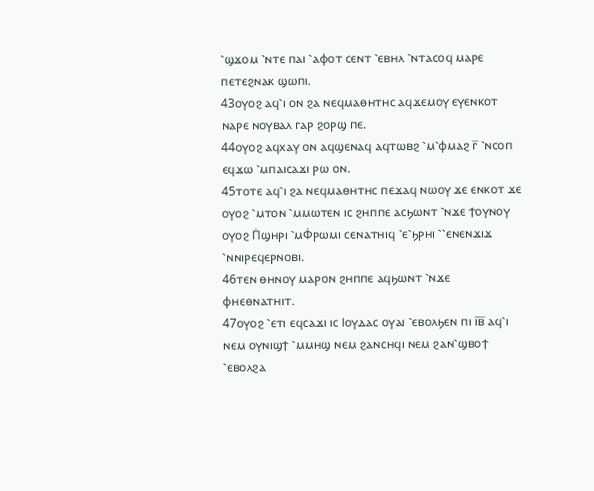⳿ϣϫⲟⲙ ⳿ⲛⲧⲉ ⲡⲁⲓ ⳿ⲁⲫⲟⲧ ⲥⲉⲛⲧ ⳿ⲉⲃⲏⲗ ⳿ⲛⲧⲁⲥⲟϥ ⲙⲁⲣⲉ ⲡⲉⲧⲉϩⲛⲁⲕ ϣⲱⲡⲓ.
43ⲟⲩⲟϩ ⲁϥ⳿ⲓ ⲟⲛ ϩⲁ ⲛⲉϥⲙⲁⲑⲏⲧⲏⲥ ⲁϥϫⲉⲙⲟⲩ ⲉⲩⲉⲛⲕⲟⲧ ⲛⲁⲣⲉ ⲛⲟⲩⲃⲁⲗ ⲅⲁⲣ ϩⲟⲣϣ ⲡⲉ.
44ⲟⲩⲟϩ ⲁϥⲭⲁⲩ ⲟⲛ ⲁϥϣⲉⲛⲁϥ ⲁϥⲧⲱⲃϩ ⳿ⲙ⳿ⲫⲙⲁϩ ⲅ̅ ⳿ⲛⲥⲟⲡ ⲉϥϫⲱ ⳿ⲙⲡⲁⲓⲥⲁϫⲓ ⲣⲱ ⲟⲛ.
45ⲧⲟⲧⲉ ⲁϥ⳿ⲓ ϩⲁ ⲛⲉϥⲙⲁⲑⲏⲧⲏⲥ ⲡⲉϫⲁϥ ⲛⲱⲟⲩ ϫⲉ ⲉⲛⲕⲟⲧ ϫⲉ ⲟⲩⲟϩ ⳿ⲙⲧⲟⲛ ⳿ⲙⲙⲱⲧⲉⲛ ⲓⲥ ϩⲏⲡⲡⲉ ⲁⲥϧⲱⲛⲧ ⳿ⲛϫⲉ ϯⲟⲩⲛⲟⲩ ⲟⲩⲟϩ Ⲡ̇ϣⲏⲣⲓ ⳿ⲙⲪ̇ⲣⲱⲙⲓ ⲥⲉⲛⲁⲧⲏⲓϥ ⳿ⲉ⳿ϧⲣⲏⲓ ⳿⳿ⲉⲛⲉⲛϫⲓϫ ⳿ⲛⲛⲓⲣⲉϥⲉⲣⲛⲟⲃⲓ.
46ⲧⲉⲛ ⲑⲏⲛⲟⲩ ⲙⲁⲣⲟⲛ ϩⲏⲡⲡⲉ ⲁϥϧⲱⲛⲧ ⳿ⲛϫⲉ ⲫⲏⲉⲑⲛⲁⲧⲏⲓⲧ.
47ⲟⲩⲟϩ ⳿ⲉⲧⲓ ⲉϥⲥⲁϫⲓ ⲓⲥ Ⲓⲟⲩⲇⲁⲥ ⲟⲩⲁⲓ ⳿ⲉⲃⲟⲗϧⲉⲛ ⲡⲓ ⲓ̅ⲃ̅ ⲁϥ⳿ⲓ ⲛⲉⲙ ⲟⲩⲛⲓϣϯ ⳿ⲙⲙⲏϣ ⲛⲉⲙ ϩⲁⲛⲥⲏϥⲓ ⲛⲉⲙ ϩⲁⲛ⳿ϣⲃⲟϯ ⳿ⲉⲃⲟⲗϩⲁ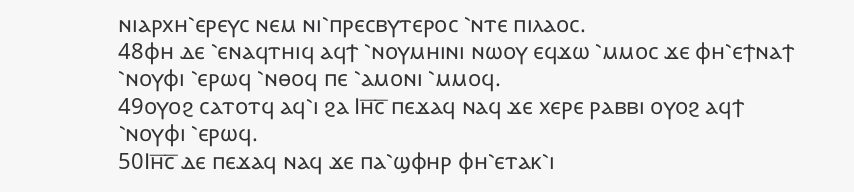ⲛⲓⲁⲣⲭⲏ⳿ⲉⲣⲉⲩⲥ ⲛⲉⲙ ⲛⲓ⳿ⲡⲣⲉⲥⲃⲩⲧⲉⲣⲟⲥ ⳿ⲛⲧⲉ ⲡⲓⲗⲁⲟⲥ.
48ⲫⲏ ⲇⲉ ⳿ⲉⲛⲁϥⲧⲏⲓϥ ⲁϥϯ ⳿ⲛⲟⲩⲙⲏⲓⲛⲓ ⲛⲱⲟⲩ ⲉϥϫⲱ ⳿ⲙⲙⲟⲥ ϫⲉ ⲫⲏ⳿ⲉϯⲛⲁϯ ⳿ⲛⲟⲩⲫⲓ ⳿ⲉⲣⲱϥ ⳿ⲛⲑⲟϥ ⲡⲉ ⳿ⲁⲙⲟⲛⲓ ⳿ⲙⲙⲟϥ.
49ⲟⲩⲟϩ ⲥⲁⲧⲟⲧϥ ⲁϥ⳿ⲓ ϩⲁ Ⲓⲏ̅ⲥ̅ ⲡⲉϫⲁϥ ⲛⲁϥ ϫⲉ ⲭⲉⲣⲉ ⲣⲁⲃⲃⲓ ⲟⲩⲟϩ ⲁϥϯ ⳿ⲛⲟⲩⲫⲓ ⳿ⲉⲣⲱϥ.
50Ⲓⲏ̅ⲥ̅ ⲇⲉ ⲡⲉϫⲁϥ ⲛⲁϥ ϫⲉ ⲡⲁ⳿ϣⲫⲏⲣ ⲫⲏ⳿ⲉⲧⲁⲕ⳿ⲓ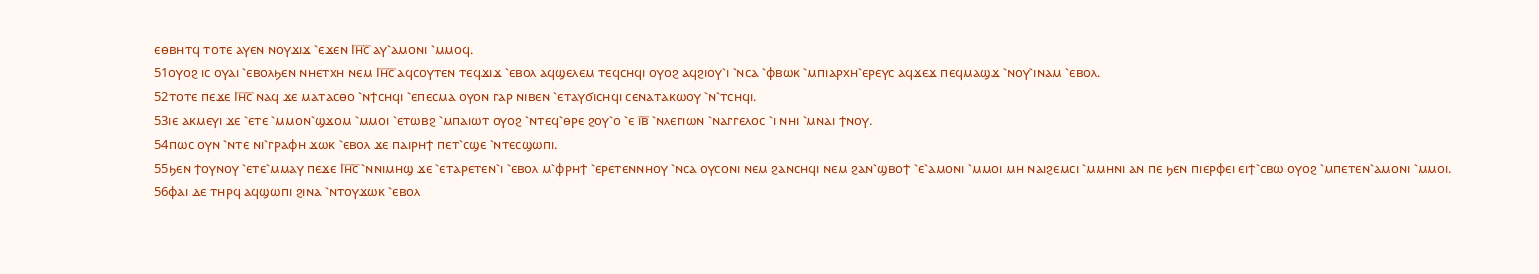ⲉⲑⲃⲏⲧϥ ⲧⲟⲧⲉ ⲁⲩⲉⲛ ⲛⲟⲩϫⲓϫ ⳿ⲉϫⲉⲛ Ⲓⲏ̅ⲥ̅ ⲁⲩ⳿ⲁⲙⲟⲛⲓ ⳿ⲙⲙⲟϥ.
51ⲟⲩⲟϩ ⲓⲥ ⲟⲩⲁⲓ ⳿ⲉⲃⲟⲗϧⲉⲛ ⲛⲏⲉⲧⲭⲏ ⲛⲉⲙ Ⲓⲏ̅ⲥ̅ ⲁϥⲥⲟⲩⲧⲉⲛ ⲧⲉϥϫⲓϫ ⳿ⲉⲃⲟⲗ ⲁϥϣⲉⲗⲉⲙ ⲧⲉϥⲥⲏϥⲓ ⲟⲩⲟϩ ⲁϥϩⲓⲟⲩ⳿ⲓ ⳿ⲛⲥⲁ ⳿ⲫⲃⲱⲕ ⳿ⲙⲡⲓⲁⲣⲭⲏ⳿ⲉⲣⲉⲩⲥ ⲁϥϫⲉϫ ⲡⲉϥⲙⲁϣϫ ⳿ⲛⲟⲩ⳿ⲓⲛⲁⲙ ⳿ⲉⲃⲟⲗ.
52ⲧⲟⲧⲉ ⲡⲉϫⲉ Ⲓⲏ̅ⲥ̅ ⲛⲁϥ ϫⲉ ⲙⲁⲧⲁⲥⲑⲟ ⳿ⲛϯⲥⲏϥⲓ ⳿ⲉⲡⲉⲥⲙⲁ ⲟⲩⲟⲛ ⲅⲁⲣ ⲛⲓⲃⲉⲛ ⳿ⲉⲧⲁⲩϭⲓⲥⲏϥⲓ ⲥⲉⲛⲁⲧⲁⲕⲱⲟⲩ ⳿ⲛ⳿ⲧⲥⲏϥⲓ.
53ⲓⲉ ⲁⲕⲙⲉⲩⲓ ϫⲉ ⳿ⲉⲧⲉ ⳿ⲙⲙⲟⲛ⳿ϣϫⲟⲙ ⳿ⲙⲙⲟⲓ ⳿ⲉⲧⲱⲃϩ ⳿ⲙⲡⲁⲓⲱⲧ ⲟⲩⲟϩ ⳿ⲛⲧⲉϥ⳿ⲑⲣⲉ ϩⲟⲩ⳿ⲟ ⳿ⲉ ⲓ̅ⲃ̅ ⳿ⲛⲗⲉⲅⲓⲱⲛ ⳿ⲛⲁⲅⲅⲉⲗⲟⲥ ⳿ⲓ ⲛⲏⲓ ⳿ⲙⲛⲁⲓ ϯⲛⲟⲩ.
54ⲡⲱⲥ ⲟⲩⲛ ⳿ⲛⲧⲉ ⲛⲓ⳿ⲅⲣⲁⲫⲏ ϫⲱⲕ ⳿ⲉⲃⲟⲗ ϫⲉ ⲡⲁⲓⲣⲏϯ ⲡⲉⲧ⳿ⲥϣⲉ ⳿ⲛⲧⲉⲥϣⲱⲡⲓ.
55ϧⲉⲛ ϯⲟⲩⲛⲟⲩ ⳿ⲉⲧⲉ⳿ⲙⲙⲁⲩ ⲡⲉϫⲉ Ⲓⲏ̅ⲥ̅ ⳿ⲛⲛⲓⲙⲏϣ ϫⲉ ⳿ⲉⲧⲁⲣⲉⲧⲉⲛ⳿ⲓ ⳿ⲉⲃⲟⲗ ⲙ⳿ⲫⲣⲏϯ ⳿ⲉⲣⲉⲧⲉⲛⲛⲏⲟⲩ ⳿ⲛⲥⲁ ⲟⲩⲥⲟⲛⲓ ⲛⲉⲙ ϩⲁⲛⲥⲏϥⲓ ⲛⲉⲙ ϩⲁⲛ⳿ϣⲃⲟϯ ⳿ⲉ⳿ⲁⲙⲟⲛⲓ ⳿ⲙⲙⲟⲓ ⲙⲏ ⲛⲁⲓϩⲉⲙⲥⲓ ⳿ⲙⲙⲏⲛⲓ ⲁⲛ ⲡⲉ ϧⲉⲛ ⲡⲓⲉⲣⲫⲉⲓ ⲉⲓϯ⳿ⲥⲃⲱ ⲟⲩⲟϩ ⳿ⲙⲡⲉⲧⲉⲛ⳿ⲁⲙⲟⲛⲓ ⳿ⲙⲙⲟⲓ.
56ⲫⲁⲓ ⲇⲉ ⲧⲏⲣϥ ⲁϥϣⲱⲡⲓ ϩⲓⲛⲁ ⳿ⲛⲧⲟⲩϫⲱⲕ ⳿ⲉⲃⲟⲗ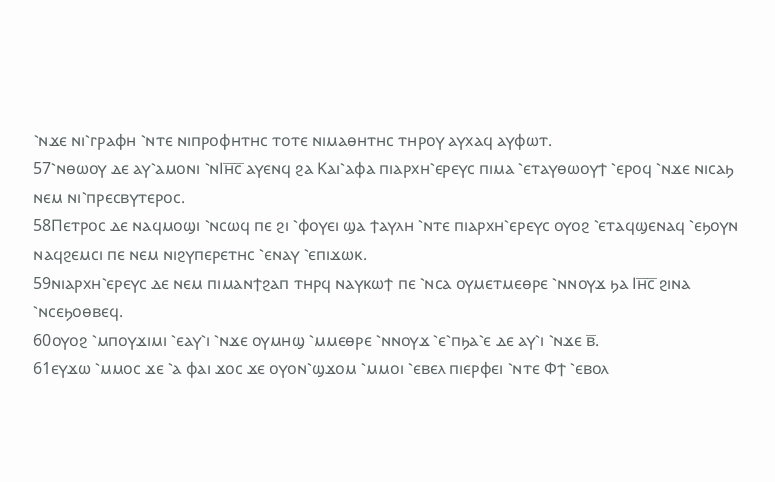⳿ⲛϫⲉ ⲛⲓ⳿ⲅⲣⲁⲫⲏ ⳿ⲛⲧⲉ ⲛⲓⲡⲣⲟⲫⲏⲧⲏⲥ ⲧⲟⲧⲉ ⲛⲓⲙⲁⲑⲏⲧⲏⲥ ⲧⲏⲣⲟⲩ ⲁⲩⲭⲁϥ ⲁⲩⲫⲱⲧ.
57⳿ⲛⲑⲱⲟⲩ ⲇⲉ ⲁⲩ⳿ⲁⲙⲟⲛⲓ ⳿ⲛⲒⲏ̅ⲥ̅ ⲁⲩⲉⲛϥ ϩⲁ Ⲕⲁⲓ⳿ⲁⲫⲁ ⲡⲓⲁⲣⲭⲏ⳿ⲉⲣⲉⲩⲥ ⲡⲓⲙⲁ ⳿ⲉⲧⲁⲩⲑⲱⲟⲩϯ ⳿ⲉⲣⲟϥ ⳿ⲛϫⲉ ⲛⲓⲥⲁϧ ⲛⲉⲙ ⲛⲓ⳿ⲡⲣⲉⲥⲃⲩⲧⲉⲣⲟⲥ.
58Ⲡⲉⲧⲣⲟⲥ ⲇⲉ ⲛⲁϥⲙⲟϣⲓ ⳿ⲛⲥⲱϥ ⲡⲉ ϩⲓ ⳿ⲫⲟⲩⲉⲓ ϣⲁ ϯⲁⲩⲗⲏ ⳿ⲛⲧⲉ ⲡⲓⲁⲣⲭⲏ⳿ⲉⲣⲉⲩⲥ ⲟⲩⲟϩ ⳿ⲉⲧⲁϥϣⲉⲛⲁϥ ⳿ⲉϧⲟⲩⲛ ⲛⲁϥϩⲉⲙⲥⲓ ⲡⲉ ⲛⲉⲙ ⲛⲓϩⲩⲡⲉⲣⲉⲧⲏⲥ ⳿ⲉⲛⲁⲩ ⳿ⲉⲡⲓϫⲱⲕ.
59ⲛⲓⲁⲣⲭⲏ⳿ⲉⲣⲉⲩⲥ ⲇⲉ ⲛⲉⲙ ⲡⲓⲙⲁⲛϯϩⲁⲡ ⲧⲏⲣϥ ⲛⲁⲩⲕⲱϯ ⲡⲉ ⳿ⲛⲥⲁ ⲟⲩⲙⲉⲧⲙⲉⲑⲣⲉ ⳿ⲛⲛⲟⲩϫ ϧⲁ Ⲓⲏ̅ⲥ̅ ϩⲓⲛⲁ ⳿ⲛⲥⲉϧⲟⲑⲃⲉϥ.
60ⲟⲩⲟϩ ⳿ⲙⲡⲟⲩϫⲓⲙⲓ ⳿ⲉⲁⲩ⳿ⲓ ⳿ⲛϫⲉ ⲟⲩⲙⲏϣ ⳿ⲙⲙⲉⲑⲣⲉ ⳿ⲛⲛⲟⲩϫ ⳿ⲉ⳿ⲡϧⲁ⳿ⲉ ⲇⲉ ⲁⲩ⳿ⲓ ⳿ⲛϫⲉ ⲃ̅.
61ⲉⲩϫⲱ ⳿ⲙⲙⲟⲥ ϫⲉ ⳿ⲁ ⲫⲁⲓ ϫⲟⲥ ϫⲉ ⲟⲩⲟⲛ⳿ϣϫⲟⲙ ⳿ⲙⲙⲟⲓ ⳿ⲉⲃⲉⲗ ⲡⲓⲉⲣⲫⲉⲓ ⳿ⲛⲧⲉ Ⲫϯ ⳿ⲉⲃⲟⲗ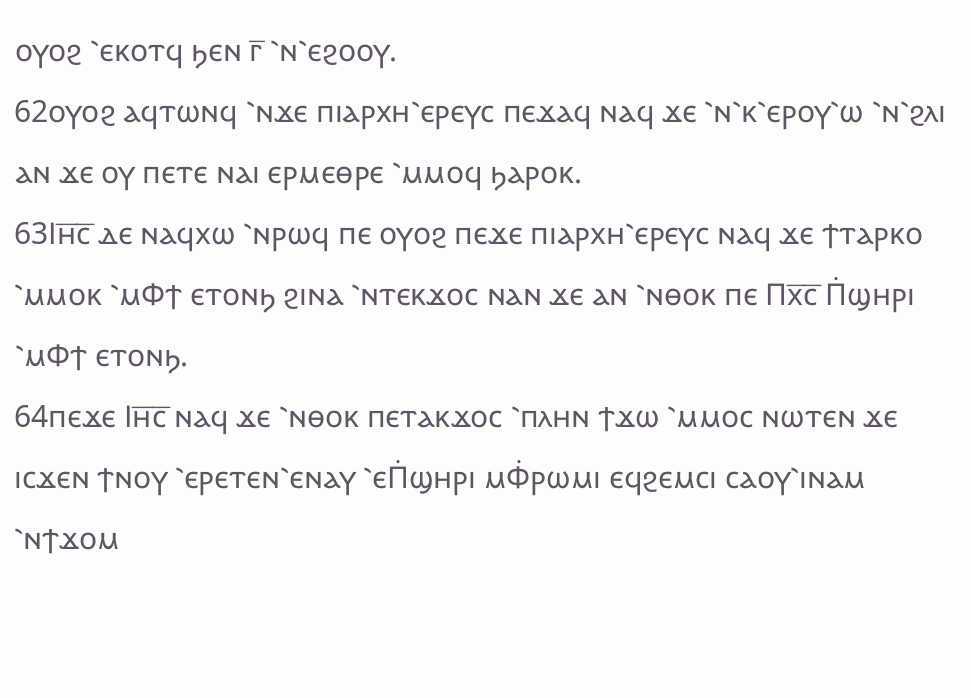ⲟⲩⲟϩ ⳿ⲉⲕⲟⲧϥ ϧⲉⲛ ⲅ̅ ⳿ⲛ⳿ⲉϩⲟⲟⲩ.
62ⲟⲩⲟϩ ⲁϥⲧⲱⲛϥ ⳿ⲛϫⲉ ⲡⲓⲁⲣⲭⲏ⳿ⲉⲣⲉⲩⲥ ⲡⲉϫⲁϥ ⲛⲁϥ ϫⲉ ⳿ⲛ⳿ⲕ⳿ⲉⲣⲟⲩ⳿ⲱ ⳿ⲛ⳿ϩⲗⲓ ⲁⲛ ϫⲉ ⲟⲩ ⲡⲉⲧⲉ ⲛⲁⲓ ⲉⲣⲙⲉⲑⲣⲉ ⳿ⲙⲙⲟϥ ϧⲁⲣⲟⲕ.
63Ⲓⲏ̅ⲥ̅ ⲇⲉ ⲛⲁϥⲭⲱ ⳿ⲛⲣⲱϥ ⲡⲉ ⲟⲩⲟϩ ⲡⲉϫⲉ ⲡⲓⲁⲣⲭⲏ⳿ⲉⲣⲉⲩⲥ ⲛⲁϥ ϫⲉ ϯⲧⲁⲣⲕⲟ ⳿ⲙⲙⲟⲕ ⳿ⲙⲪϯ ⲉⲧⲟⲛϧ ϩⲓⲛⲁ ⳿ⲛⲧⲉⲕϫⲟⲥ ⲛⲁⲛ ϫⲉ ⲁⲛ ⳿ⲛⲑⲟⲕ ⲡⲉ Ⲡⲭ̅ⲥ̅ Ⲡ̇ϣⲏⲣⲓ ⳿ⲙⲪϯ ⲉⲧⲟⲛϧ.
64ⲡⲉϫⲉ Ⲓⲏ̅ⲥ̅ ⲛⲁϥ ϫⲉ ⳿ⲛⲑⲟⲕ ⲡⲉⲧⲁⲕϫⲟⲥ ⳿ⲡⲗⲏⲛ ϯϫⲱ ⳿ⲙⲙⲟⲥ ⲛⲱⲧⲉⲛ ϫⲉ ⲓⲥϫⲉⲛ ϯⲛⲟⲩ ⳿ⲉⲣⲉⲧⲉⲛ⳿ⲉⲛⲁⲩ ⳿ⲉⲠ̇ϣⲏⲣⲓ ⲙⲪ̇ⲣⲱⲙⲓ ⲉϥϩⲉⲙⲥⲓ ⲥⲁⲟⲩ⳿ⲓⲛⲁⲙ ⳿ⲛϯϫⲟⲙ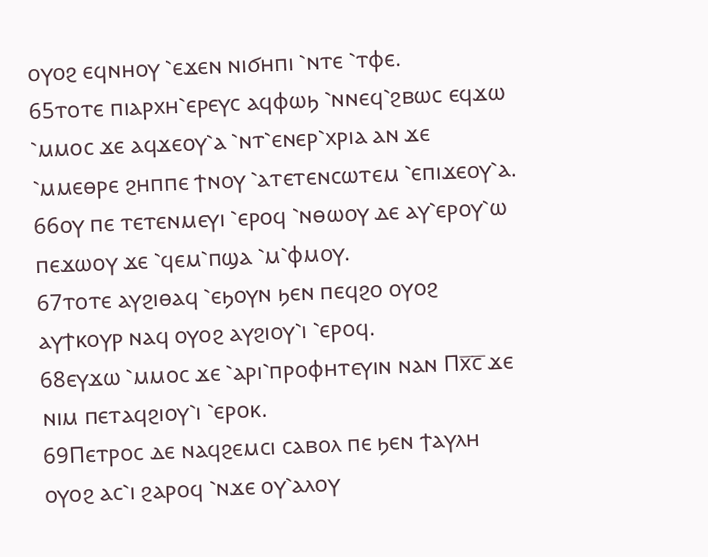ⲟⲩⲟϩ ⲉϥⲛⲏⲟⲩ ⳿ⲉϫⲉⲛ ⲛⲓϭⲏⲡⲓ ⳿ⲛⲧⲉ ⳿ⲧⲫⲉ.
65ⲧⲟⲧⲉ ⲡⲓⲁⲣⲭⲏ⳿ⲉⲣⲉⲩⲥ ⲁϥⲫⲱϧ ⳿ⲛⲛⲉϥ⳿ϩⲃⲱⲥ ⲉϥϫⲱ ⳿ⲙⲙⲟⲥ ϫⲉ ⲁϥϫⲉⲟⲩ⳿ⲁ ⳿ⲛⲧ⳿ⲉⲛⲉⲣ⳿ⲭⲣⲓⲁ ⲁⲛ ϫⲉ ⳿ⲙⲙⲉⲑⲣⲉ ϩⲏⲡⲡⲉ ϯⲛⲟⲩ ⳿ⲁⲧⲉⲧⲉⲛⲥⲱⲧⲉⲙ ⳿ⲉⲡⲓϫⲉⲟⲩ⳿ⲁ.
66ⲟⲩ ⲡⲉ ⲧⲉⲧⲉⲛⲙⲉⲩⲓ ⳿ⲉⲣⲟϥ ⳿ⲛⲑⲱⲟⲩ ⲇⲉ ⲁⲩ⳿ⲉⲣⲟⲩ⳿ⲱ ⲡⲉϫⲱⲟⲩ ϫⲉ ⳿ϥⲉⲙ⳿ⲡϣⲁ ⳿ⲙ⳿ⲫⲙⲟⲩ.
67ⲧⲟⲧⲉ ⲁⲩϩⲓⲑⲁϥ ⳿ⲉϧⲟⲩⲛ ϧⲉⲛ ⲡⲉϥϩⲟ ⲟⲩⲟϩ ⲁⲩϯⲕⲟⲩⲣ ⲛⲁϥ ⲟⲩⲟϩ ⲁⲩϩⲓⲟⲩ⳿ⲓ ⳿ⲉⲣⲟϥ.
68ⲉⲩϫⲱ ⳿ⲙⲙⲟⲥ ϫⲉ ⳿ⲁⲣⲓ⳿ⲡⲣⲟⲫⲏⲧⲉⲩⲓⲛ ⲛⲁⲛ Ⲡⲭ̅ⲥ̅ ϫⲉ ⲛⲓⲙ ⲡⲉⲧⲁϥϩⲓⲟⲩ⳿ⲓ ⳿ⲉⲣⲟⲕ.
69Ⲡⲉⲧⲣⲟⲥ ⲇⲉ ⲛⲁϥϩⲉⲙⲥⲓ ⲥⲁⲃⲟⲗ ⲡⲉ ϧⲉⲛ ϯⲁⲩⲗⲏ ⲟⲩⲟϩ ⲁⲥ⳿ⲓ ϩⲁⲣⲟϥ ⳿ⲛϫⲉ ⲟⲩ⳿ⲁⲗⲟⲩ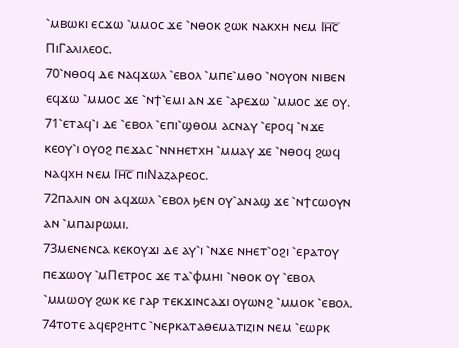⳿ⲙⲃⲱⲕⲓ ⲉⲥϫⲱ ⳿ⲙⲙⲟⲥ ϫⲉ ⳿ⲛⲑⲟⲕ ϩⲱⲕ ⲛⲁⲕⲭⲏ ⲛⲉⲙ Ⲓⲏ̅ⲥ̅ ⲠⲓⲄⲁⲗⲓⲗⲉⲟⲥ.
70⳿ⲛⲑⲟϥ ⲇⲉ ⲛⲁϥϫⲱⲗ ⳿ⲉⲃⲟⲗ ⳿ⲙⲡⲉ⳿ⲙⲑⲟ ⳿ⲛⲟⲩⲟⲛ ⲛⲓⲃⲉⲛ ⲉϥϫⲱ ⳿ⲙⲙⲟⲥ ϫⲉ ⳿ⲛϯ⳿ⲉⲙⲓ ⲁⲛ ϫⲉ ⳿ⲁⲣⲉϫⲱ ⳿ⲙⲙⲟⲥ ϫⲉ ⲟⲩ.
71⳿ⲉⲧⲁϥ⳿ⲓ ⲇⲉ ⳿ⲉⲃⲟⲗ ⳿ⲉⲡⲓ⳿ϣⲑⲟⲙ ⲁⲥⲛⲁⲩ ⳿ⲉⲣⲟϥ ⳿ⲛϫⲉ ⲕⲉⲟⲩ⳿ⲓ ⲟⲩⲟϩ ⲡⲉϫⲁⲥ ⳿ⲛⲛⲏⲉⲧⲭⲏ ⳿ⲙⲙⲁⲩ ϫⲉ ⳿ⲛⲑⲟϥ ϩⲱϥ ⲛⲁϥⲭⲏ ⲛⲉⲙ Ⲓⲏ̅ⲥ̅ ⲡⲓⲚⲁⲍⲁⲣⲉⲟⲥ.
72ⲡⲁⲗⲓⲛ ⲟⲛ ⲁϥϫⲱⲗ ⳿ⲉⲃⲟⲗ ϧⲉⲛ ⲟⲩ⳿ⲁⲛⲁϣ ϫⲉ ⳿ⲛϯⲥⲱⲟⲩⲛ ⲁⲛ ⳿ⲙⲡⲁⲓⲣⲱⲙⲓ.
73ⲙⲉⲛⲉⲛⲥⲁ ⲕⲉⲕⲟⲩϫⲓ ⲇⲉ ⲁⲩ⳿ⲓ ⳿ⲛϫⲉ ⲛⲏⲉⲧ⳿ⲟϩⲓ ⳿ⲉⲣⲁⲧⲟⲩ ⲡⲉϫⲱⲟⲩ ⳿ⲙⲠⲉⲧⲣⲟⲥ ϫⲉ ⲧⲁ⳿ⲫⲙⲏⲓ ⳿ⲛⲑⲟⲕ ⲟⲩ ⳿ⲉⲃⲟⲗ ⳿ⲙⲙⲱⲟⲩ ϩⲱⲕ ⲕⲉ ⲅⲁⲣ ⲧⲉⲕϫⲓⲛⲥⲁϫⲓ ⲟⲩⲱⲛϩ ⳿ⲙⲙⲟⲕ ⳿ⲉⲃⲟⲗ.
74ⲧⲟⲧⲉ ⲁϥⲉⲣϩⲏⲧⲥ ⳿ⲛⲉⲣⲕⲁⲧⲁⲑⲉⲙⲁⲧⲓⲍⲓⲛ ⲛⲉⲙ ⳿ⲉⲱⲣⲕ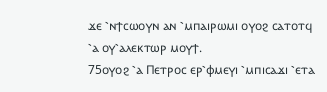ϫⲉ ⳿ⲛϯⲥⲱⲟⲩⲛ ⲁⲛ ⳿ⲙⲡⲁⲓⲣⲱⲙⲓ ⲟⲩⲟϩ ⲥⲁⲧⲟⲧϥ ⳿ⲁ ⲟⲩ⳿ⲁⲗⲉⲕⲧⲱⲣ ⲙⲟⲩϯ.
75ⲟⲩⲟϩ ⳿ⲁ Ⲡⲉⲧⲣⲟⲥ ⲉⲣ⳿ⲫⲙⲉⲩⲓ ⳿ⲙⲡⲓⲥⲁϫⲓ ⳿ⲉⲧⲁ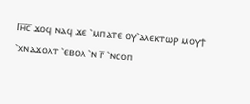Ⲓⲏ̅ⲥ̅ ϫⲟϥ ⲛⲁϥ ϫⲉ ⳿ⲙⲡⲁⲧⲉ ⲟⲩ⳿ⲁⲗⲉⲕⲧⲱⲣ ⲙⲟⲩϯ ⳿ⲭⲛⲁϫⲟⲗⲧ ⳿ⲉⲃⲟⲗ ⳿ⲛ ⲅ̅ ⳿ⲛⲥⲟⲡ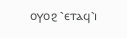ⲟⲩⲟϩ ⳿ⲉⲧⲁϥ⳿ⲓ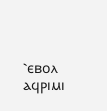⳿ⲉⲃⲟⲗ ⲁϥⲣⲓⲙⲓ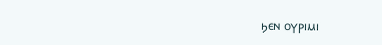ϧⲉⲛ ⲟⲩⲣⲓⲙⲓ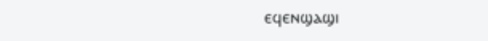ⲉϥⲉⲛϣⲁϣⲓ